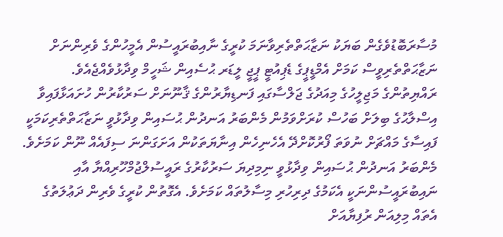މުސާރަބޮޑުވެގެން ބަޔަކު ނަޒާޙަތްތެރިވާނަމަ ކުރީގެ ނާއިބުރައީސުން އެމީހުންގެ ވެރިންނަށް ނަޒާޙަތްތެރިވީސް ކަމަށް އެމްޑީޕީގެ ޑެޕިއުޓީ ޕީޖީ ލީޑަރ ޙުސެއިން ޝަހީމް ވިދާޅުވެއްޖެއެވެ.
ރައްޔިތުންގެ މަޖިލީހުގެ މިއަދުގެ ޖަލްސާގައި ފަނޑިޔާރުންގެ ޤާނޫނަށް ސަރުކާރުން ހުށައަޅާފައިވާ އިސްލާޙުގެ ބިލަށް ބަހުސް ކުރަށްވަމުން މެންބަރު އަނދުން ޙުސައިން ވިދާޅުވީ ނަޒާޙަތްތެރިކަމަކީ ފައިސާގެ މައްޗަށް ނުވަތަ ފޯރުކޮށްދޭ އެހެނިހެން އިނާޔަތަކުން އަށަގަންނަ ސިފައެއް ނޫން ކަމަށެވެ.
މެންބަރު އަނދުން ޙުސައިން ވިދާޅުވީ ނިމިދިޔަ ސަރުކާރުގެ ރައީސުލްޖުމްހޫރިއްޔާ އާއި ނައިބުރައީސުންނަކީ އެކަމުގެ ދިރިހުރި މިސާލުތައް ކަމަށެވެ. އެގޮތުން ކުރީގެ ވެރިން ދަޢުލަތުގެ އެތައް މިލިއަން ރުފިޔާއަށް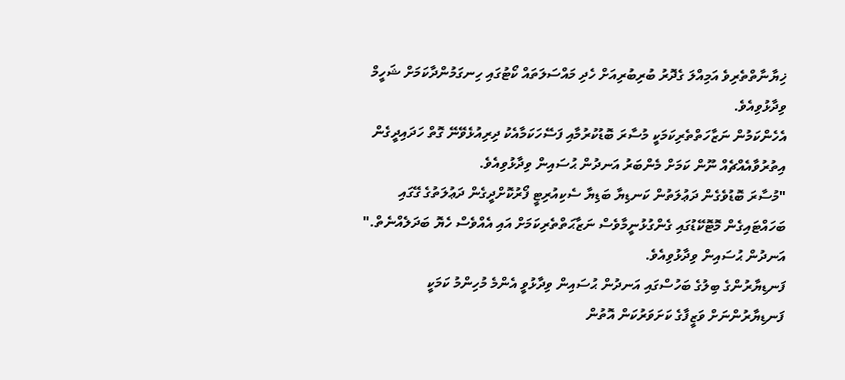ޚިޔާނާތްތެރިވެ އަމިއްލަ ގެދޮރު ބުރިބުރިއަށް ހެދި މައްސަލަތައް ކޯޓުގައި ހިނގަމުންދާކަމަށް ޝަހީމް ވިދާޅުވިއެވެ.
އެހެންކަމުން ނަޒާހަތްތެރިކަމަކީ މުސާރަ ބޮޑުކުރުމާއި ފަސޭހަކަމާއެކު ދިރިއުޅެވޭނޭ ގޮތް ހަދައިދީގެން އިތުރުވާއެއްޗެއް ނޫން ކަމަށް މެންބަރު އަނދުން ޙުސައިން ވިދާޅުވިއެވެ.
"މުސާރަ ބޮޑުވެގެން ދަޢުލަތުން ކަނޑިޔާ ބަޑިޔާ ސެކިއުރިޓީ ފޯރުކޮށްދީގެން ދަޢުލަތުގެ ގޭގައި ބަހައްޓައިގެން މޮޓޮކޭޑުގައި ގެންގުޅުނީމާވެސް ނަޒާޙަތްތެރިކަމަށް އައި އެއްވެސް ހެޔޮ ބަދަލެއްނެތް." އަނދުން ޙުސައިން ވިދާޅުވިއެވެ.
ފަނޑިޔާރުންގެ ބިލުގެ ބަހުސްގައި އަނދުން ޙުސައިން ވިދާޅުވީ އެންމެ މުހިންމު ކަމަކީ ފަނޑިޔާރުންނަށް ވަޒީފާގެ ކަށަވަރުކަން އޮތުން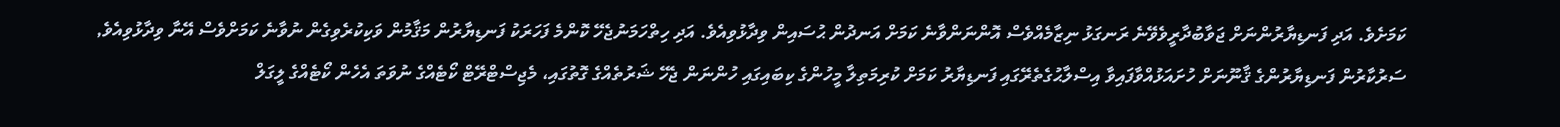ކަމަށެވެ. އަދި ފަނޑިޔާރުންނަށް ޖަވާބުދާރީވެވޭނެ ރަނގަޅު ނިޒާމެއްވެސް އޮންނަންވާނެ ކަމަށް އަނދުން ޙުސައިން ވިދާޅުވިއެވެ. އަދި ހިތްހަމަނުޖެހޭ ކޮންމެ ފަހަރަކު ފަނޑިޔާރުން މަޤާމުން ވަކިކުރެވިގެން ނުވާނެ ކަމަށްވެސް އޭނާ ވިދާޅުވިއެވެ,
ސަރުކާރުން ފަނޑިޔާރުންގެ ޤާނޫނަށް ހުށައަޅުއްވާފައިވާ އިސްލާޙުގެތެރޭގައި ފަނޑިޔާރު ކަމަށް ކުރިމަތިލާ މީހުންގެ ކިބައިގައި ހުންނަން ޖެހޭ ޝަރުތެއްގެ ގޮތުގައި، މެޖިސްޓްރޭޓް ކޯޓެއްގެ ނުވަތަ އެހެން ކޯޓެއްގެ ލީގަލް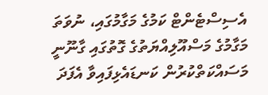އެސިސްޓެންޓް ކަމުގެ މަގާމުގައި، ނުވަތަ މަގާމުގެ މަސްއޫލިއްޔަތުގެ ގޮތުގައި ގާނޫނީ މަސައްކަތްކުރުން ކަނޑައެޅިފައިވާ އެފަދަ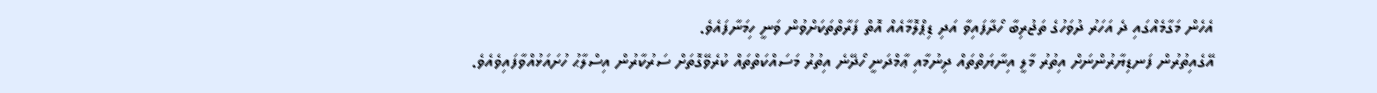އެހެން މަގާމެއްގައި ދެ އަހަރު ދުވަހުގެ ތަޖުރިބާ ހޯދާފައިވާ އަދި ޑިޕްލޮމާއެއް އޮތް ފަރާތްތަކަށްވުން ވަނީ ހިމަނާފައެވެ.
އޭގެއިތުރުން ފަނޑިޔާރުންނަށް އިތުރު މާލީ އިނާޔަތްތައް ދިނުމާއި ޢާމްދަނީ ހޯދޭނެ އިތުރު މަސައްކަތްތައް ކުރެވޭގޮތަށް ސަރުކާރުން އިސްލާޙު ހުށައަޅުއްވާފައިވެއެވެ.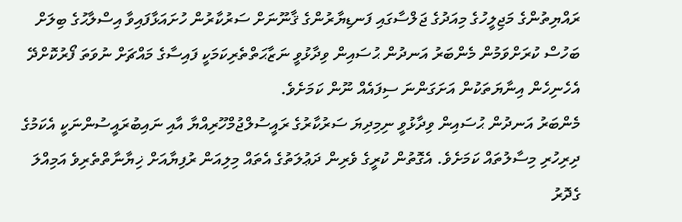ރައްޔިތުންގެ މަޖިލީހުގެ މިއަދުގެ ޖަލްސާގައި ފަނޑިޔާރުންގެ ޤާނޫނަށް ސަރުކާރުން ހުށައަޅާފައިވާ އިސްލާޙުގެ ބިލަށް ބަހުސް ކުރަށްވަމުން މެންބަރު އަނދުން ޙުސައިން ވިދާޅުވީ ނަޒާޙަތްތެރިކަމަކީ ފައިސާގެ މައްޗަށް ނުވަތަ ފޯރުކޮށްދޭ އެހެނިހެން އިނާޔަތަކުން އަށަގަންނަ ސިފައެއް ނޫން ކަމަށެވެ.
މެންބަރު އަނދުން ޙުސައިން ވިދާޅުވީ ނިމިދިޔަ ސަރުކާރުގެ ރައީސުލްޖުމްހޫރިއްޔާ އާއި ނައިބުރައީސުންނަކީ އެކަމުގެ ދިރިހުރި މިސާލުތައް ކަމަށެވެ. އެގޮތުން ކުރީގެ ވެރިން ދަޢުލަތުގެ އެތައް މިލިއަން ރުފިޔާއަށް ޚިޔާނާތްތެރިވެ އަމިއްލަ ގެދޮރު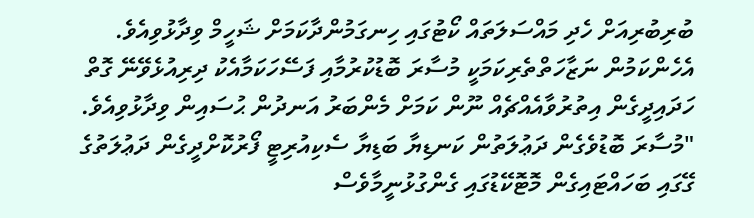ބުރިބުރިއަށް ހެދި މައްސަލަތައް ކޯޓުގައި ހިނގަމުންދާކަމަށް ޝަހީމް ވިދާޅުވިއެވެ.
އެހެންކަމުން ނަޒާހަތްތެރިކަމަކީ މުސާރަ ބޮޑުކުރުމާއި ފަސޭހަކަމާއެކު ދިރިއުޅެވޭނޭ ގޮތް ހަދައިދީގެން އިތުރުވާއެއްޗެއް ނޫން ކަމަށް މެންބަރު އަނދުން ޙުސައިން ވިދާޅުވިއެވެ.
"މުސާރަ ބޮޑުވެގެން ދަޢުލަތުން ކަނޑިޔާ ބަޑިޔާ ސެކިއުރިޓީ ފޯރުކޮށްދީގެން ދަޢުލަތުގެ ގޭގައި ބަހައްޓައިގެން މޮޓޮކޭޑުގައި ގެންގުޅުނީމާވެސް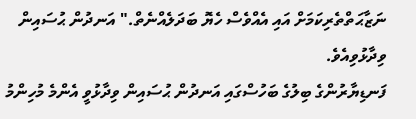ނަޒާޙަތްތެރިކަމަށް އައި އެއްވެސް ހެޔޮ ބަދަލެއްނެތް." އަނދުން ޙުސައިން ވިދާޅުވިއެވެ.
ފަނޑިޔާރުންގެ ބިލުގެ ބަހުސްގައި އަނދުން ޙުސައިން ވިދާޅުވީ އެންމެ މުހިންމު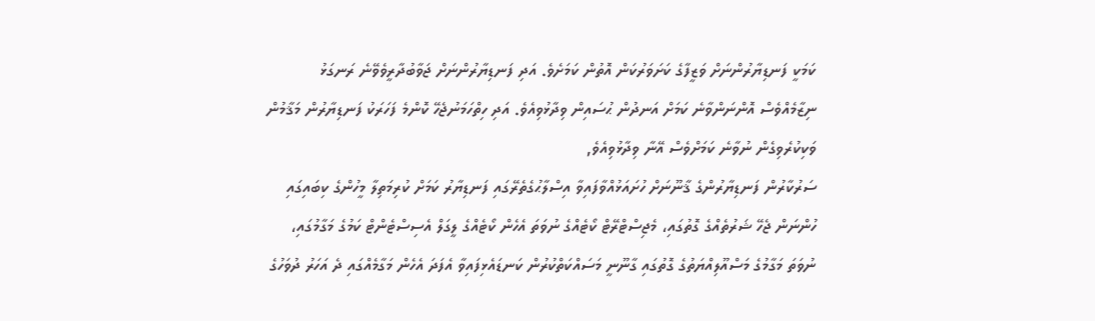ކަމަކީ ފަނޑިޔާރުންނަށް ވަޒީފާގެ ކަށަވަރުކަން އޮތުން ކަމަށެވެ. އަދި ފަނޑިޔާރުންނަށް ޖަވާބުދާރީވެވޭނެ ރަނގަޅު ނިޒާމެއްވެސް އޮންނަންވާނެ ކަމަށް އަނދުން ޙުސައިން ވިދާޅުވިއެވެ. އަދި ހިތްހަމަނުޖެހޭ ކޮންމެ ފަހަރަކު ފަނޑިޔާރުން މަޤާމުން ވަކިކުރެވިގެން ނުވާނެ ކަމަށްވެސް އޭނާ ވިދާޅުވިއެވެ,
ސަރުކާރުން ފަނޑިޔާރުންގެ ޤާނޫނަށް ހުށައަޅުއްވާފައިވާ އިސްލާޙުގެތެރޭގައި ފަނޑިޔާރު ކަމަށް ކުރިމަތިލާ މީހުންގެ ކިބައިގައި ހުންނަން ޖެހޭ ޝަރުތެއްގެ ގޮތުގައި، މެޖިސްޓްރޭޓް ކޯޓެއްގެ ނުވަތަ އެހެން ކޯޓެއްގެ ލީގަލް އެސިސްޓެންޓް ކަމުގެ މަގާމުގައި، ނުވަތަ މަގާމުގެ މަސްއޫލިއްޔަތުގެ ގޮތުގައި ގާނޫނީ މަސައްކަތްކުރުން ކަނޑައެޅިފައިވާ އެފަދަ އެހެން މަގާމެއްގައި ދެ އަހަރު ދުވަހުގެ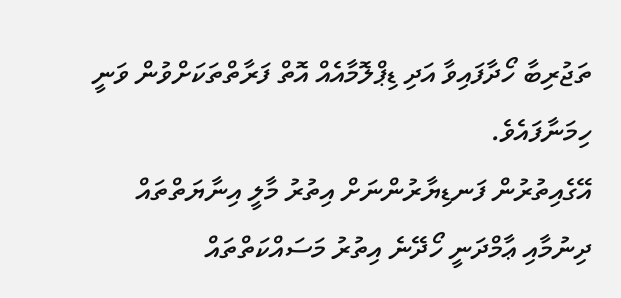ތަޖުރިބާ ހޯދާފައިވާ އަދި ޑިޕްލޮމާއެއް އޮތް ފަރާތްތަކަށްވުން ވަނީ ހިމަނާފައެވެ.
އޭގެއިތުރުން ފަނޑިޔާރުންނަށް އިތުރު މާލީ އިނާޔަތްތައް ދިނުމާއި ޢާމްދަނީ ހޯދޭނެ އިތުރު މަސައްކަތްތައް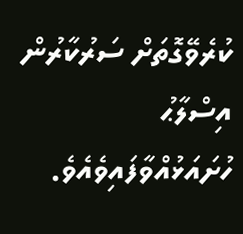ކުރެވޭގޮތަށް ސަރުކާރުން އިސްލާޙު ހުށައަޅުއްވާފައިވެއެވެ.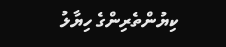ކިޔުންތެރިންގެ ހިޔާލު